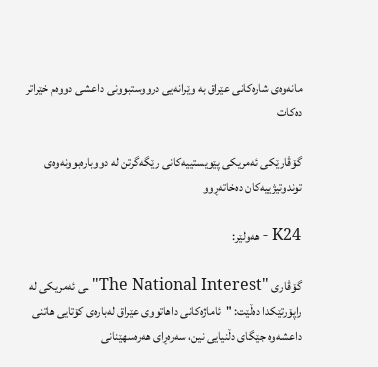مانه‌وه‌ی شاره‌كانی عێراق به‌ وێرانه‌یی درووستبوونی داعشی دووه‌م خێراتر ده‌كات

گۆڤارێكی ئه‌مریكی پێویستییه‌كانی رێگه‌گرتن له‌ دووباره‌بوونه‌وه‌ی توندوتیژییه‌كان ده‌خاته‌ڕوو

K24 - هه‌ولێر:

گۆڤاری "The National Interest"ـی ئه‌مریكی له‌ راپۆرتێكدا ده‌ڵێت: "ئاماژه‌كانی داهاتووی عێراق له‌باره‌ی كۆتایی هاتنی داعشه‌وه‌ جێگای دڵنیایی نین، سه‌ره‌ڕای هه‌ره‌سهێنانی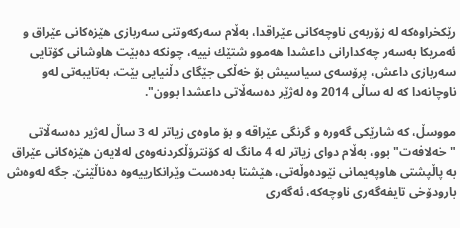رێكخراوه‌كه‌ له‌ زۆربه‌ی ناوچه‌كانی عێراقدا، به‌ڵام سه‌ركه‌وتنی سه‌ربازی هێزه‌كانی عێراق و ئه‌مریكا به‌سه‌ر چه‌كدارانی داعشدا هه‌موو شتێك نییه‌، چونكه‌ ده‌بێت هاوشانی كۆتایی سه‌ربازی داعش، پرۆسه‌ی سیاسیش بۆ خه‌ڵكی جێگای دڵنیایی بێت، به‌تایبه‌تی له‌و ناوچانه‌دا كه‌ له‌ ساڵی 2014 وه‌ له‌ژێر ده‌سه‌ڵاتی داعشدا بوون".

مووسڵ، كه‌ شارێكی گه‌وره‌ و گرنگی عێراقه‌ و بۆ ماوه‌ی زیاتر له‌ 3 ساڵ له‌ژیر ده‌سه‌ڵاتی "خه‌لافه‌ت" بوو، به‌ڵام دوای زیاتر له‌ 4 مانگ له‌ كۆنترۆڵكردنه‌وه‌ی له‌لایه‌ن هێزه‌كانی عێراق به‌ پاڵپشتی هاوپه‌یمانی نێوده‌وڵه‌تی، هێشتا به‌ده‌ست وێرانكارییه‌وه‌ ده‌ناڵێنێ. جگه‌ له‌وه‌ش بارودۆخی تایفه‌گه‌ری ناوچه‌كه‌، ئه‌گه‌ری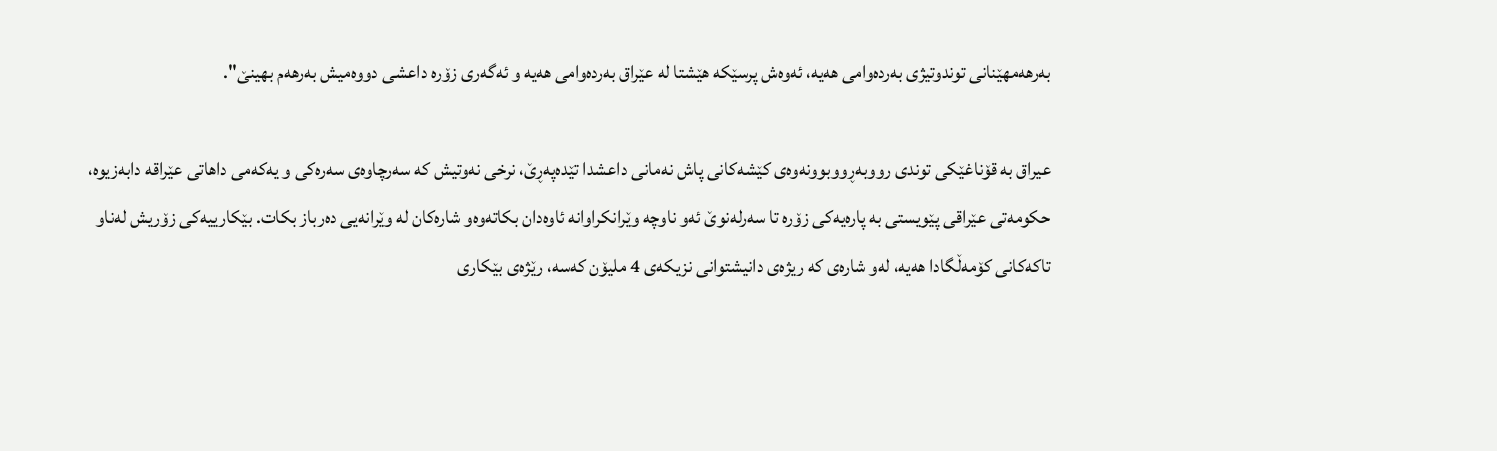به‌رهه‌مهێنانی توندوتیژی به‌رده‌وامی هه‌یه‌، ئه‌وه‌ش پرسێكه‌ هێشتا له‌ عێراق به‌رده‌وامی هه‌یه و ئه‌گه‌ری زۆره‌ داعشی دووه‌میش به‌رهه‌م بهینێ‌".

عیراق به‌ قۆناغێكی توندی رووبه‌ڕووبوونه‌وه‌ی كێشه‌كانی پاش نه‌مانی داعشدا تێده‌په‌ڕێ، نرخی نه‌وتیش كه‌ سه‌رچاوه‌ی سه‌ره‌كی و یه‌كه‌می داهاتی عێراقه‌ دابه‌زیوه‌، حكومه‌تی عێراقی پێویستی به‌ پاره‌یه‌كی زۆره‌ تا سه‌رله‌نوێ ئه‌و ناوچه‌ وێرانكراوانه‌ ئاوه‌دان بكاته‌وه‌و شاره‌كان له‌ وێرانه‌یی ده‌رباز بكات. بێكارییه‌كی زۆریش له‌ناو تاكه‌كانی كۆمه‌ڵگادا هه‌یه، له‌و شاره‌ی كه‌ ریژه‌ی دانیشتوانی نزیكه‌ی 4 ملیۆن كه‌سه‌، رێژه‌ی بێكاری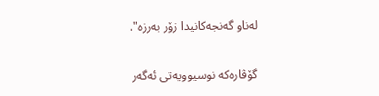له‌ناو گه‌نجه‌كانیدا زۆر به‌رزه‌".

گۆڤاره‌كه‌ نوسیوویه‌تی ئه‌گه‌ر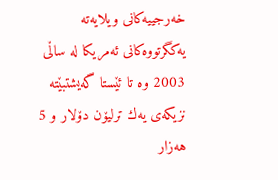خه‌رجییه‌كانی ویلایه‌ته‌ یه‌كگرتووه‌كانی ئه‌مریكا له‌ ساڵی 2003 وه‌ تا ئێستا گه‌یشتبێته‌ نزیكه‌ی یه‌ك ترلیۆن دۆلار و 5 هه‌زار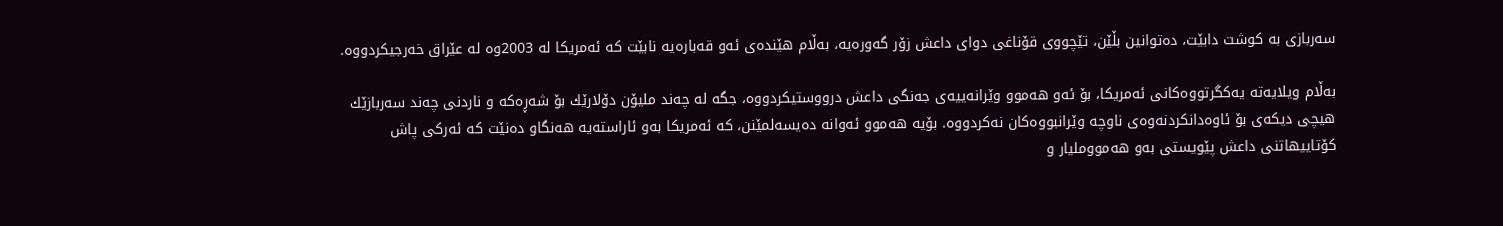سه‌ربازی به‌ كوشت دابێت، ده‌توانین بڵێن، تێچووی قۆناغی دوای داعش زۆر گه‌وره‌یه‌، به‌ڵام هێنده‌ی ئه‌و قه‌باره‌یه‌ نابێت كه‌ ئه‌مریكا له‌ 2003وه‌ له‌ عێراق خه‌رجیكردووه‌.

به‌ڵام ویلایه‌ته‌ یه‌كگرتووه‌كانی ئه‌مریكا، بۆ ئه‌و هه‌موو وێرانه‌ییه‌ی جه‌نگی داعش درووستیكردووه‌، جگه‌ له‌ چه‌ند ملیۆن دۆلارێك بۆ شه‌ڕه‌كه‌ و ناردنی چه‌ند سه‌ربازێك هیچی دیكه‌ی بۆ ئاوه‌دانكردنه‌وه‌ی ناوچه‌ وێرانبووه‌كان نه‌كردووه‌‌. بۆیه‌ هه‌موو ئه‌وانه‌ ده‌یسه‌لمێنن، كه‌ ئه‌مریكا به‌و ئاراسته‌یه‌ هه‌نگاو ده‌نێت كه‌ ئه‌ركی پاش كۆتاییهاتنی داعش پێویستی به‌و هه‌مووملیار و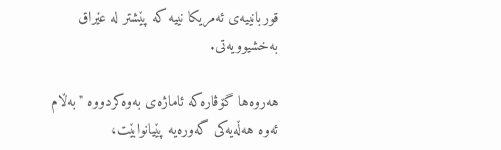قوربانییه‌ی ئه‌مریكا نییه‌ كه‌ پێشتر له‌ عێراق به‌خشیوویه‌تی.

هه‌روه‌ها گۆڤاره‌كه‌ ئاماژه‌ی به‌وه‌كردووه‌ "به‌ڵام ئه‌وه‌ هه‌ڵه‌یه‌كی گه‌وره‌یه‌ پێیانوابێت،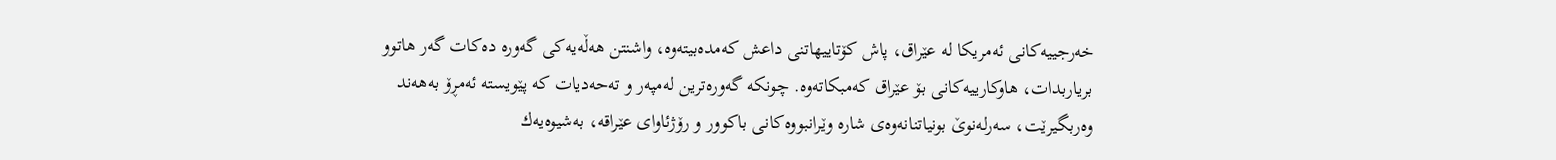خه‌رجییه‌كانی ئه‌مریكا له‌ عێراق، پاش كۆتاییهاتنی داعش كه‌مده‌بیته‌وه‌، واشنتن هه‌ڵه‌یه‌كی گه‌وره‌ ده‌كات گه‌ر هاتوو بریاربدات، هاوكارییه‌كانی بۆ عێراق كه‌مبكاته‌وه‌. چونكه‌ گه‌وره‌ترین له‌مپه‌ر و ته‌حه‌دیات كه‌ پێویسته‌ ئه‌مڕۆ به‌هه‌ند وه‌ربگیرێت، سه‌رله‌نوێ بونیاتنانه‌وه‌ی شاره‌ وێرانبووه‌كانی باكوور و رۆژئاوای عێراقه‌، به‌شیوه‌یه‌ك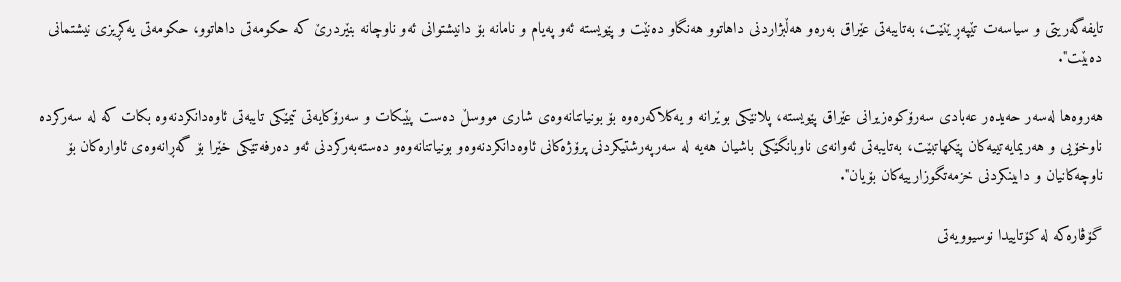تایفه‌گه‌ریتی و سیاسه‌ت تێپه‌ڕێنێت، به‌تایبه‌تی عێراق به‌ره‌و هه‌ڵبژاردنی داهاتوو هه‌نگاو ده‌نێت و پێویسته‌ ئه‌و په‌یام و نامانه‌ بۆ دانیشتوانی ئه‌و ناوچانه‌ بنێردرێ كه‌ حكومه‌تی داهاتوو، حكومه‌تی یه‌كڕیزی نیشتمانی ده‌بێت".

هه‌روه‌ها له‌سه‌ر حه‌یده‌ر عه‌بادی سه‌رۆكوه‌زیرانی عێراق پێویسته‌، پلانێكی بوێرانه‌ و یه‌كلاكه‌ره‌وه‌ بۆ بونیاتنانه‌وه‌ی شاری مووسڵ ده‌ست پێبكات و سه‌رۆكایه‌تی تیمێكی تایبه‌تی ئاوه‌دانكردنه‌وه‌ بكات كه‌ له‌ سه‌ركرده‌ ناوخۆیی و هه‌ریمایه‌تییه‌كان پێكهاتبێت، به‌تایبه‌تی ئه‌وانه‌ی ناوبانگێكی باشیان هه‌یه‌ له‌ سه‌رپه‌رشتیكردنی پرۆژه‌كانی ئاوه‌دانكردنه‌وه‌و بونیاتنانه‌وه‌و ده‌سته‌به‌ركردنی ئه‌و ده‌رفه‌تێكی خێرا بۆ گه‌ڕانه‌وه‌ی ئاواره‌كان بۆ ناوچه‌كانیان و دابینكردنی خزمه‌تگوزارییه‌كان بۆیان".

گۆڤاره‌كه‌ له‌ كۆتاییدا نوسیوویه‌تی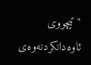"تیچووی ئاوه‌دانكردنه‌وه‌ی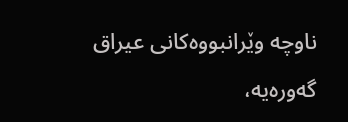ناوچه‌ وێرانبووه‌كانی عیراق گه‌وره‌یه‌،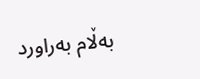به‌ڵام به‌راورد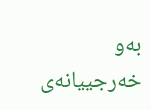به‌و خه‌رجییانه‌ی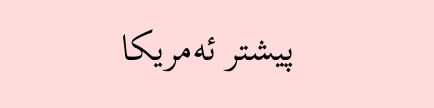پیشتر ئه‌مریكا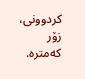كردوونی، زۆر كه‌متره‌.